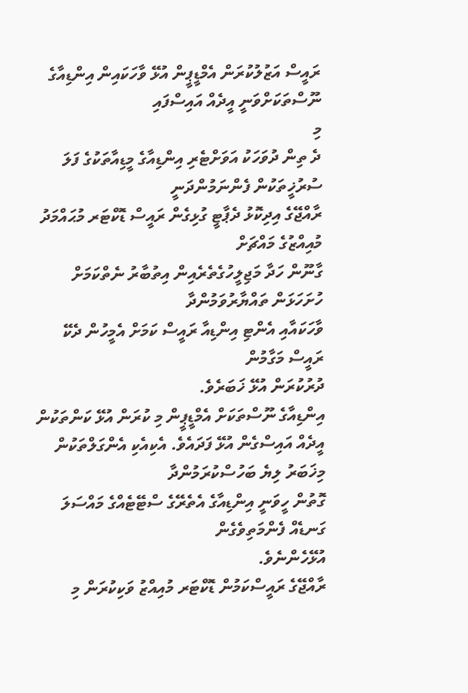ރައީސް އަޒުލުކުރަން އެމްޑީޕީން އުޅޭ ވާހަކައިން އިންޑިއާގެ ނޫސްތަކަށްވަނީ އީދެއް އައިސްފައި
މި
ދެ ތިން ދުވަހަކު އަވަށްޓެރި އިންޑިއާގެ މީޑިއާތަކުގެ ފަލަ ސުރުޚީތަކުން ފެންނަމުންދަނީ
ރާއްޖޭގެ އިދިކޮޅު ދެޕާޓީ ގުޅިގެން ރައީސް ޑޮކްޓަރ މުޙައްމަދު މުއިއްޒުގެ މައްޗަށް
ގާނޫން ހަދާ މަޖިލީހުގެތެރެއިން އިތުބާރު ނެތްކަމަށް ހުށަހަޅަން ތައްޔާރުވަމުންދާ
ވާހަކައާއި އެންޓި އިންޑިއާ ރައީސް ކަމަށް އެމީހުން ދެކޭ ރައީސް މަގާމުން
ދުރުކުރަން އުޅޭ ޚަބަރެވެ.
އިންޑިއާގެ ނޫސްތަކަށް އެމްޑީޕީން މި ކުރަން އުޅޭ ކަންތަކުން
އީދެއް އައިސްގެން އުޅޭ ފަދައެވެ. އެކިއެކި އެންގަލްތަކުން މިޚަބަރު ލިޔެ ބަހުސްކުރަމުންދާ
ގޮތުން ހީވަނީ އިންޑިއާގެ އެތެރޭގެ ސްޓޭޓެއްގެ މައްސަލަ ގަނޑެއް ފެންމަތިވެގެން
އުޅޭހެންނެވެ.
ރާއްޖޭގެ ރައީސްކަމުން ޑޮކްޓަރ މުއިއްޒު ވަކިކުރަން މި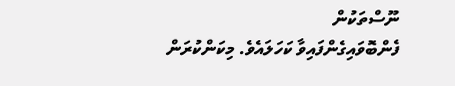ނޫސްތަކުން
ފެންބޮވައިގެންފައިވާ ކަހަލައެވެ. މިކަންކުރަން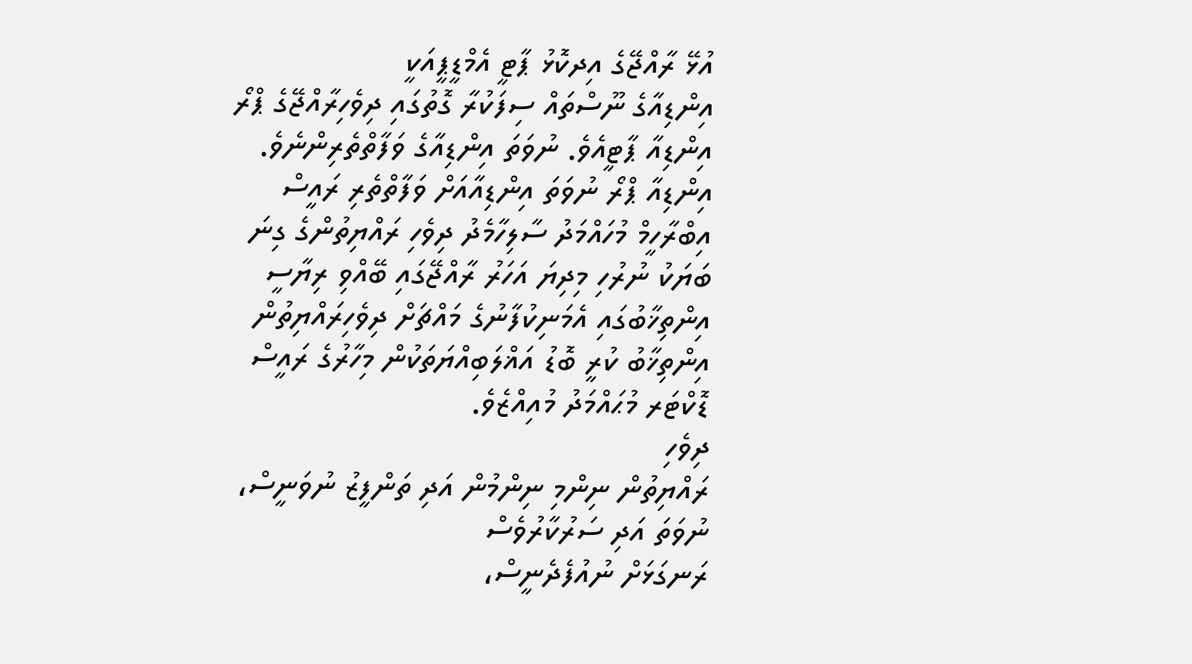އުޅޭ ރާއްޖޭގެ އިދކޮޅު ޕާޓީ އެމްޑީޕީއަކީ
އިންޑިއާގެ ނޫސްތައް ސިފަކުރާ ގޮތުގައި ދިވެހިރާއްޖޭގެ ޕްރޯ އިންޑިއާ ޕާޓީއެވެ. ނުވަތަ އިންޑިއާގެ ވަފާތްތެރިންނެވެ.
އިންޑިއާ ޕްރޯ ނުވަތަ އިންޑިއާއަށް ވަފާތްތެރި ރައީސް އިބްރާހީމް މުހައްމަދު ސާލިހާމެދު ދިވެހި ރައްޔިތުންގެ ގިނަ ބަޔަކު ނުރުހި މިދިޔަ އަހަރު ރާއްޖޭގައި ބޭއްވި ރިޔާސީ އިންތިޚާބުގައި އެމަނިކުފާނުގެ މައްޗަށް ދިވެހިރައްޔިތުން އިންތިޚާބު ކުރީ ބޮޑު އަޣްލަބިއްޔަތަކުން މިހާރުގެ ރައީސް ޑޮކްޓަރ މުޙައްމަދު މުއިއްޒެވެ.
ދިވެހި
ރައްޔިތުން ނިންމި ނިންމުން އަދި ތަންފީޒު ނުވަނީސް، ނުވަތަ އަދި ސަރުކާރުވެސް
ރަނގަޅަށް ނުއުފެދެނީސް،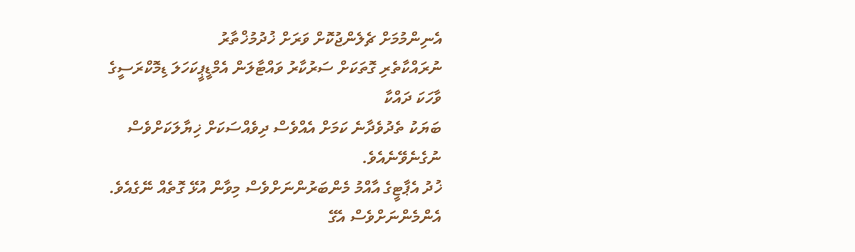އެނިންމުމަށް ޗެލެންޖުކޮށް ވަރަށް ޚުދުމުޚްތާރު
ނުރައްކާތެރި ގޮތަކަށް ސަރުކާރު ވައްޓާލަން އެމްޑީޕީކަހަލަ ޑިމޮކްރަސީގެ ވާހަކަ ދައްކާ
ބަޔަކު ތެދުވެދާނެ ކަމަށް އެއްވެސް ދިވެއްސަކަށް ޚިޔާލަކަށްވެސް ނުގެނެވޭނެއެވެ.
ޚުދު އެޕާޓީގެ އާއްމު މެންބަރުންނަށްވެސް މިވާން އުޅޭ ގޮތެއް ނޭގެއެވެ. އެންމެންނަށްވެސް އެގޭ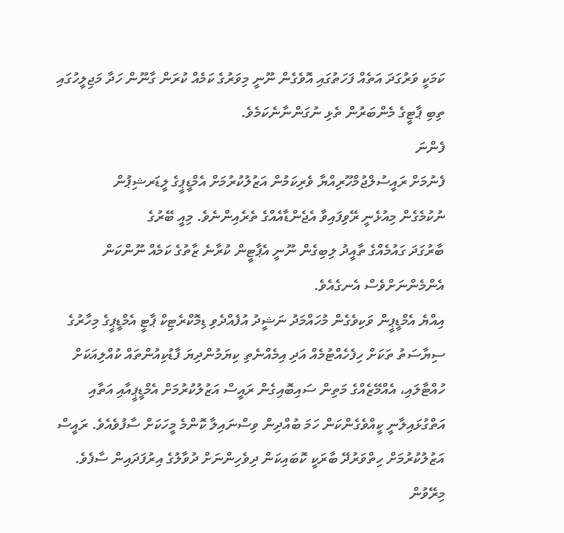ކަމަކީ ވަރުގަދަ އަތެއް ފަހަތުގައި އޮވެގެން ނޫނީ މިވަރުގެ ކަމެއް ކުރަން ގާނޫން ހަދާ މަޖިލީހުގައި ތިބި ޕާޓީގެ މެންބަރުން ތެޅި ނުގަންނާނެކަމެވެ.
ފެންނަ
ފެނުމަށް ރައީސުލްޖުމްހޫރިއްޔާ ވެރިކަމުން އަޒުލުކުރުމަށް އެމްޑީޕީގެ ލީޑަރޝިޕުން
ނުކުމެގެން މިއުޅެނީ ރޭވިފައިވާ އެޖެންޑާއެއްގެ ތެރެއިންނެވެ. މިއީ ބޭރުގެ
ބާރުގަދަ ގައުމެއްގެ ތާއީދު ލިބިގެން ނޫނީ އެޕާޓީން ކުރާނެ ޒާތުގެ ކަމެއް ނޫންކަން
އެންމެންނަށްވެސް އެނގެއެވެ.
އިއްޔެ އެމްޑީޕީން ވަކިވެގެން މުހައްމަދު ނަޝީދު އުފެއްދެވި ޑިމޮކްރެޓިކް ޕާޓީ އެމްޑީޕީގެ މިހާރުގެ ސިޔާސަތު ތަކަށް ހިފެހެއްޓުމެއް އަދި އިމެއްނެތި ކިޔަމުންދިޔަ ފާޑުކިއުންތައް ކުއްލިއަކަށް ހުއްޓާލައި، އެއްމޭޒެއްގެ މަތިން ސައިބޮއިގެން ރައީސް އަޒުލުކުރުމަށް އެމްޑީޕީއާއި އަތާއި އަތްގުޅައިލާނީ ކީއްވެގެންކަން ހަމަ ބުއްދިން ވިސްނައިލާ ކޮންމެ މީހަކަށް ސާފުވެއެވެ. ރައީސް އަޒުލުކުރުމަށް ހިތްވަރުދޭ ބާރަކީ ކޮބައިކަން ދިވެހިންނަށް ދުވާލުގެ އިރުފަދައިން ސާފެވެ.
މިރޭވުން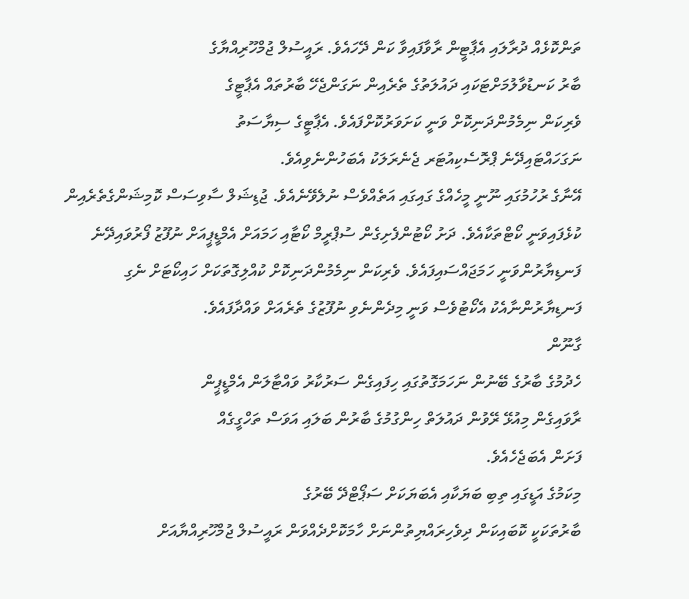ތަންކޮޅެއް ދުރާލައި އެޕާޓީން ރާވާފައިވާ ކަން ދޭހައެވެ. ރައީސުލް ޖުމްހޫރިއްޔާގެ
ބާރު ކަނޑުވާލުމަށްޓަކައި ދައުލަތުގެ ތެރެއިން ނަގަންޖެހޭ ބާރުތައް އެޕާޓީގެ
ވެރިކަން ނިމެމުންދަނިކޮށް ވަނީ ކަށަވަރުކޮށްފައެވެ. އެޕާޓީގެ ސިޔާސަތު
ނަގަހައްޓައިދޭނެ ޕްރޮސެކިއުޓަރ ޖެނެރަލަކު އެބަހުންނެވިއެވެ.
އޭނާގެ ރުހުމުގައި ނޫނީ މީހެއްގެ ގައިގައި އަތެއްވެސް ނުލެވޭނެއެވެ. ޖުޑިޝަލް ސާވިސަސް ކޮމިޝަންގެތެރެއިން ކުޅެފައިވަނީ ކޯޓްތަކާއެވެ. ދަށު ކޯޓުންފެށިގެން ސުޕްރީމް ކޯޓާއި ހަމައަށް އެމްޑީޕީއަށް ނުފޫޒު ފޯރުވައިދޭނެ ފަނޑިޔާރުންވަނީ ހަމަޖައްސައިފައެވެ. ވެރިކަން ނިމެމުންދަނިކޮށް ކުއްލިގޮތަކަށް ހައިކޯޓަށް ނެގި ފަނޑިޔާރުންނާއެކު އެކޯޓުވެސް ވަނީ މިދެންނެވި ނުފޫޒުގެ ތެރެއަށް ވައްދާފައެވެ.
ގާނޫން
ހެދުމުގެ ބާރުގެ ބޭނުން ނަހަމަގޮތުގައި ހިފައިގެން ސަރުކާރު ވައްޓާލަން އެމްޑީޕީން
ރާވައިގެން މިއުޅޭ ރޭވުން ދައުލަތް ހިންގުމުގެ ބާރުން ބަލައި އަވަސް ތަހްގީގެއް
ފަށަން އެބަޖެހެއެވެ.
މިކަމުގެ އަޑީގައި ތިބި ބަޔަކާއި އެބަޔަކަށް ސަޕޯޓްދޭ ބޭރުގެ
ބާރުތަކަކީ ކޮބައިކަން ދިވެހިރައްޔިތުންނަށް ހާމަކޮށްދެއްވަން ރައީސުލް ޖުމްހޫރިއްޔާއަށް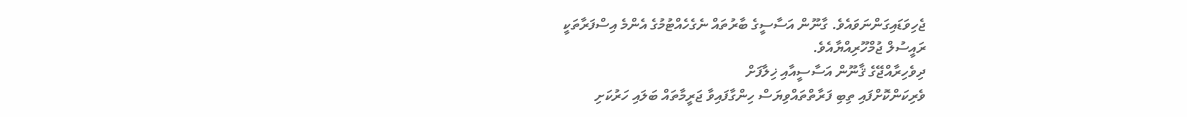ޖެހިވަޑައިގަންނަވައެވެ. ގާނޫން އަސާސީގެ ބާރުތައް ނެގެހެއްޓުމުގެ އެންމެ އިސްފަރާތަކީ
ރައީސުލް ޖުމްހޫރިއްޔާއެވެ.
ދިވެހިރާއްޖޭގެ ޤާނޫން އަސާސީއާއި ޚިލާފަށް
ވެރިކަންކޮށްފައި ތިބި ފަރާތްތައްވިޔަސް ހިންގާފައިވާ ޖަރީމާތައް ބަލައި ހަރުކަށި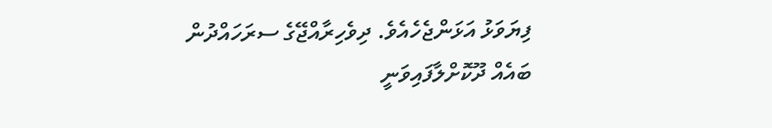ފިޔަވަޅު އަޅަންޖެހެއެވެ. ދިވެހިރާއްޖޭގެ ސރަހައްދުން ބައެއް ދޫކޮށްލާފައިވަނީ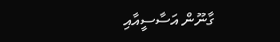ގާނޫން އަސާސީއާއި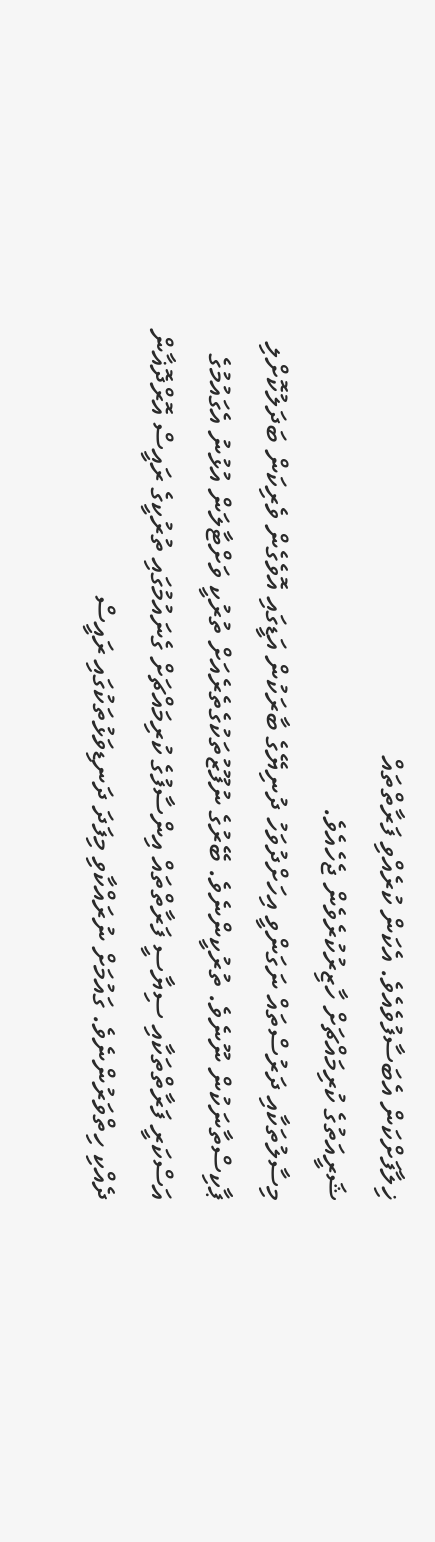ޚިލާފަށްކަން އެބަސާފުވެއެވެ. އެކަން ކުރެއްވި ފަރާތްތައް
ޝަރީއަތުގެ ކުރިމައްޗަށް ހާޒިރުކުރެވެން ޖެހެއެވެ.
މިސާލުތަކާއި ދަރުސްތައް ނަގަންވީ އިހަށްދުވަހު ދުނިޔޭގެ ބާރަކުން އަޑީގައި އޮވެގެން ވެރިކަން ބަދަލުކޮށްލި ޕާކިސްތާނަކުން ނޫނެވެ. ތުރުކީންނެވެ. ބޭރުގެ ނުފޫޒުތަކުގެތެރެއަށް ތުރުކީ ވަށްޓާލަން އުޅުނު އެގައުމުގެ އަސްކަރީ ފަރާތްތަކާއި ސިޔާސީ ފަރާތްތައް އިންސާފުގެ ކުރިމައްޗަށް ގެނައުމުގައި ތުރުކީގެ ރައީސް އޮރްދޮޣާން ދެއްކި ހިތްވަރުންނެވެ. ގައުމަށް ނުރައްކާވި މިފަދަ ދަނޑިވަޅުތަކުގައި ރައީސް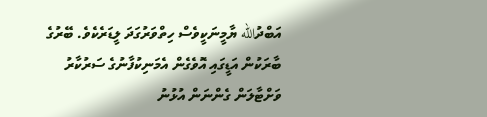އަބްދުالله ޔާމީނަކީވެސް ހިތްވަރުގަދަ ލީޑަރެކެވެ. ބޭރުގެ ބާރަކުން އަޑީގައި އޮވެގެން އެމަނިކުފާނުގެ ސަރުކާރު ވަށްޓާލަން ގެންނަން އުޅުނު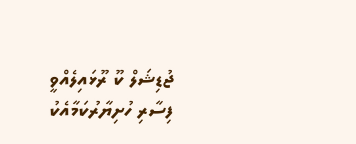ޖުޑިޝަލް ކޫ ރޫޅައިލެއްވީ ފިސާރި ހުށިޔާރުކަމާއެކު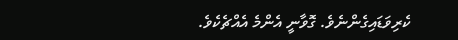ކެރިވަޑައިގެންނެވެ. ގޮވާނީ އެންމެ އެއްޗެކެވެ.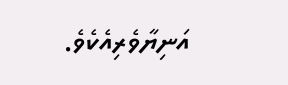އަނިޔާވެރިއެކެވެ.